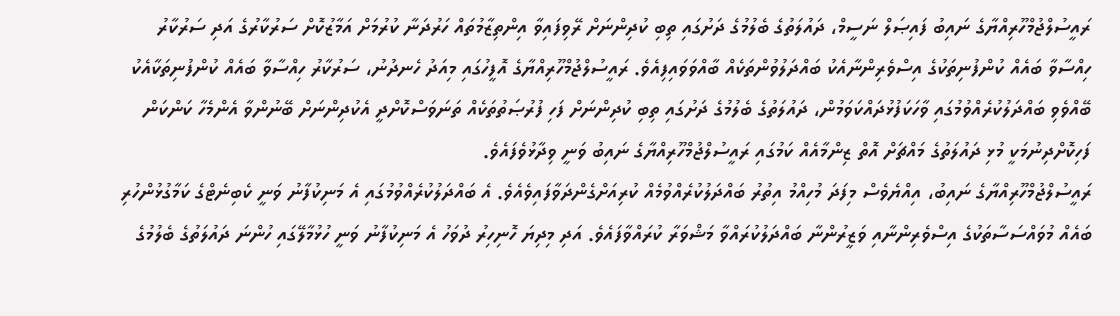ރައީސުލްޖުމްހޫރިއްޔާގެ ނައިބު ފައިޞަލް ނަސީމް، ދައުލަތުގެ ބެލުމުގެ ދަށުގައި ތިބި ކުދިންނަށް ރޭވިފައިވާ އިންތިޒާމުތައް ހަރުދަނާ ކުރުމަށް އަމާޒުކޮށް ސަރުކާރުގެ އަދި ސަރުކާރު ހިއްސާވާ ބައެއް ކުންފުނިތަކުގެ އިސްވެރިންނާއެކު ބައްދަލުވުންތަކެއް ބާއްވަވައިފިއެވެ. ރައީސުލްޖުމްހޫރިއްޔާގެ އޮފީހުގައި މިއަދު ހެނދުނު، ސަރުކާރު ހިއްސާވާ ބައެއް ކުންފުނިތަކާއެކު ބޭއްވެވި ބައްދަލުކުރެއްވުމުގައި ވާހަކަފުޅުދައްކަވަމުން، ދައުލަތުގެ ބެލުމުގެ ދަށުގައި ތިބި ކުދިންނަށް ފަހި ފުރުޞަތުތަކެއް ތަނަވަސްކޮށްދީ އެކުދިންނަށް ބޭނުންވާ އެންމެހާ ކަންކަން ފަހިކޮށްދިނުމަކީ މުޅި ދައުލަތުގެ މައްޗަށް އޮތް ޒިންމާއެއް ކަމުގައި ރައީސުލްޖުމްހޫރިއްޔާގެ ނައިބު ވަނީ ވިދާޅުވެފައެވެ.
ރައީސުލްޖުމްހޫރިއްޔާގެ ނައިބު، އިއްޔެވެސް މިފަދަ މުހިއްމު އިތުރު ބައްދަލުކުރެއްވުމެއް ކުރިއަށްގެންދަވާފައިވެއެވެ. އެ ބައްދަލުކުރެއްވުމުގައި އެ މަނިކުފާނު ވަނީ ކެބިނެޓްގެ ކަމާގުޅުންހުރި ބައެއް މުވައްސަސާތަކުގެ އިސްވެރިންނާއި ވަޒީރުންނާ ބައްދަލުކުރައްވާ މަޝްވަރާ ކުރައްވާފައެވެ. އަދި މިދިޔަ ހޮނިހިރު ދުވަހު އެ މަނިކުފާނު ވަނީ ހުޅުމާލޭގައި ހުންނަ ދައުލަތުގެ ބެލުމުގެ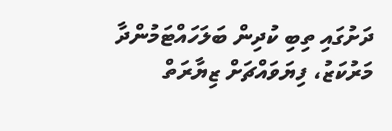ދަށުގައި ތިބި ކުދިން ބަލަހައްޓަމުންދާ މަރުކަޒު، ފިޔަވައްޗަށް ޒިޔާރަތް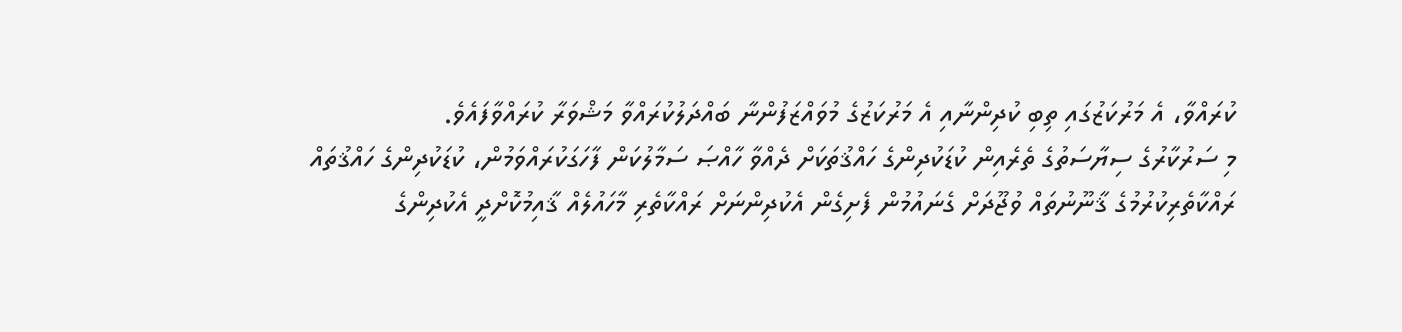ކުރައްވާ، އެ މަރުކަޒުގައި ތިބި ކުދިންނާއި އެ މަރުކަޒުގެ މުވައްޒަފުންނާ ބައްދަލުކުރައްވާ މަޝްވަރާ ކުރައްވާފައެވެ.
މި ސަރުކާރުގެ ސިޔާސަތުގެ ތެރެއިން ކުޑަކުދިންގެ ހައްޤުތަކަށް ދެއްވާ ހާއްޞަ ސަމާލުކަން ފާހަގަކުރައްވަމުން، ކުޑަކުދިންގެ ހައްޤުތައް ރައްކާތެރިކުރުމުގެ ޤާނޫނުތައް ވުޖޫދަށް ގެނައުމުން ފެށިގެން އެކުދިންނަށް ރައްކާތެރި މާހައުލެއް ޤާއިމުކޮށްދީ އެކުދިންގެ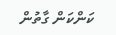ކަންކަން ގާތުން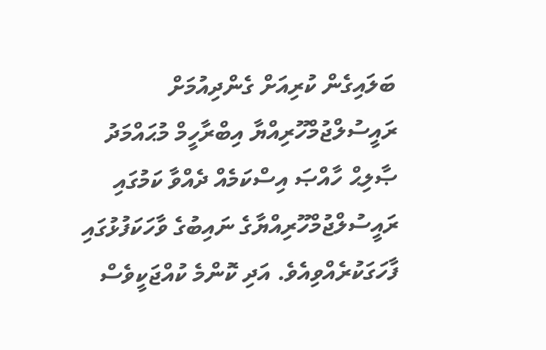ބަލައިގެން ކުރިއަށް ގެންދިއުމަށް ރައީސުލްޖުމްހޫރިއްޔާ އިބްރާހީމް މުޙައްމަދު ޞާލިޙް ހާއްޞަ އިސްކަމެއް ދެއްވާ ކަމުގައި ރައީސުލްޖުމްހޫރިއްޔާގެ ނައިބުގެ ވާހަކަފުޅުގައި ފާހަގަކުރެއްވިއެވެ. އަދި ކޮންމެ ކުއްޖަކީވެސް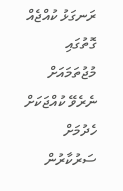ރަނގަޅު ކުއްޖެއް ގޮތުގައި މުޖުތަމައަށް ނެރެވޭ ކުއްޖަކަށް ހެދުމަށް ސަރުކާރުން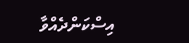އިސްކަންދެއްވާ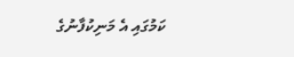ކަމުގައި އެ މަނިކުފާނުގެ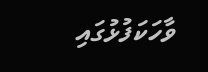ވާހަކަފުޅުގައި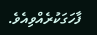ފާހަގަކުރެއްވިއެވެ.